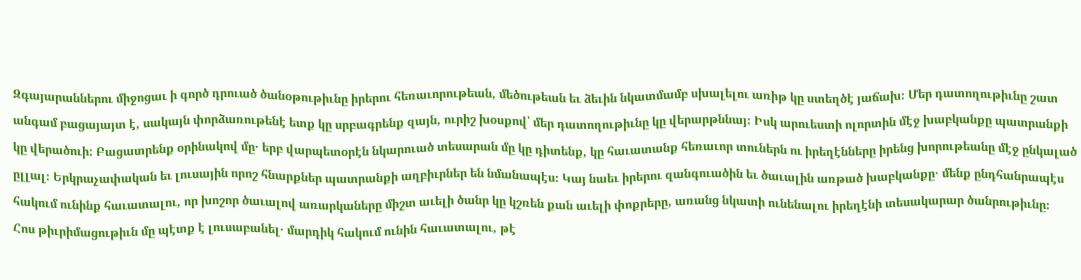Զգայարաններու միջոցաւ ի գործ դրուած ծանօթութիւնը իրերու հեռաւորութեան, մեծութեան եւ ձեւին նկատմամբ սխալելու առիթ կը ստեղծէ յաճախ։ Մեր դատողութիւնը շատ անգամ բացայայտ է, սակայն փորձառութենէ ետք կը սրբագրենք զայն, ուրիշ խօսքով՝ մեր դատողութիւնը կը վերարթննայ։ Իսկ արուեստի ոլորտին մէջ խաբկանքը պատրանքի կը վերածուի: Բացատրենք օրինակով մը․ երբ վարպետօրէն նկարուած տեսարան մը կը դիտենք, կը հաւատանք հեռաւոր տուներն ու իրեղէնները իրենց խորութեանը մէջ ընկալած ըլլալ։ Երկրաչափական եւ լուսային որոշ հնարքներ պատրանքի աղբիւրներ են նմանապէս։ Կայ նաեւ իրերու զանգուածին եւ ծաւալին առթած խաբկանքը․ մենք ընդհանրապէս հակում ունինք հաւատալու, որ խոշոր ծաւալով առարկաները միշտ աւելի ծանր կը կշռեն քան աւելի փոքրերը, առանց նկատի ունենալու իրեղէնի տեսակարար ծանրութիւնը։
Հոս թիւրիմացութիւն մը պէտք է լուսաբանել․ մարդիկ հակում ունին հաւատալու, թէ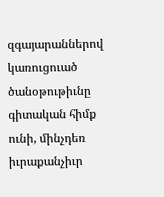զգայարաններով կառուցուած ծանօթութիւնը գիտական հիմք ունի, մինչդեռ իւրաքանչիւր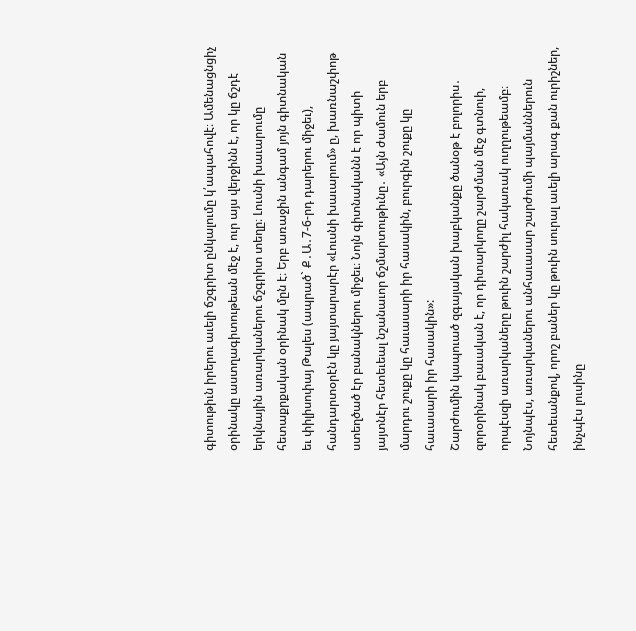գիտութիւն իրերու աւելի ճշգրիտ ընկալումը կ՛ապահովէ։ Ամենացնցիչ օրինակը աստղագիտութեան մէջ է, ուր այս վերջինն է, որ կը ճշդէ երկնային առարկաներու ճշգրիտ տեղը։ Լուսնի խաւարումը հետաքրքական օրինակ մըն է։ Երբ առաջին անգամ յոյն գիտնական եւ փիլիսոփայ Թալես (ապրած` Ք․Ա․7-6-րդ դարերու միջեւ), հանդարտօրէն կը յայտարարէր «Լուսնի խաւարում» ը, խառնաշփոթ ստեղծած էր բանակներու միջեւ։ Նոյն գիտնականն է որ պիտի յայտնէր հետեւեալ նշանաւոր ճշմարտութիւնը․ «Այն ժամուն երբ մարդու շուքը կը հաւասարի իր հասակին, բուրգին շուքը կը հաւասարի իր հասակին»:
Շարժումին կապուած զգայական խաբկանքը ծանօթ է բոլորիս․ զորօրինակ բաւական է, որ դիտարկողը շարժման մէջ գտնուի, որպէսզի առարկաները թուին շարժիլ հակառակ ուղղութեամբ։ Նոյնպէս, առարկաներու անհաւասար շարժումի պայմաններուն հետեւանքով, որոշ բաներ կը թուին սուրալ աւելի արագ քան ուրիշներ, ինչպէս լուսինը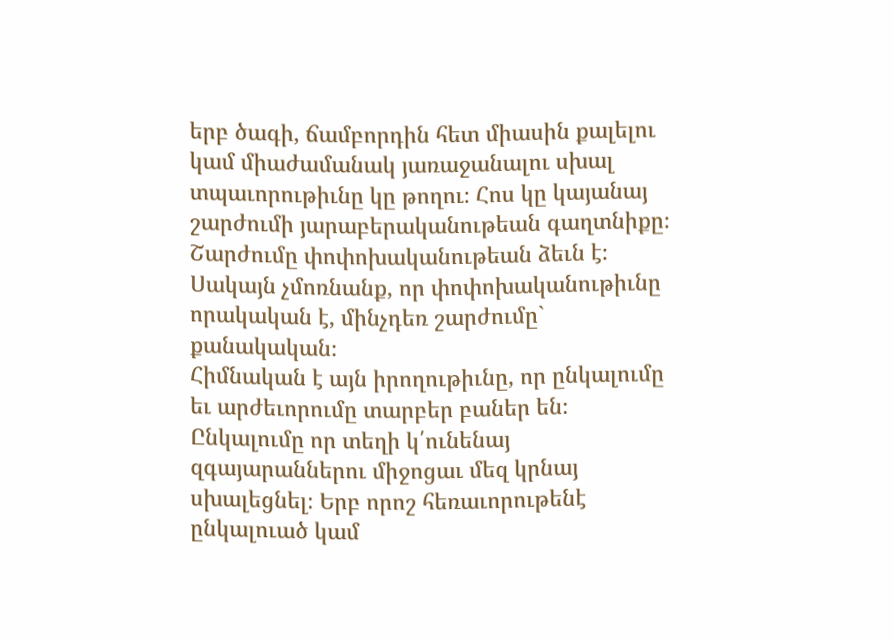երբ ծագի, ճամբորդին հետ միասին քալելու կամ միաժամանակ յառաջանալու սխալ տպաւորութիւնը կը թողու։ Հոս կը կայանայ շարժումի յարաբերականութեան գաղտնիքը։ Շարժումը փոփոխականութեան ձեւն է։ Սակայն չմոռնանք, որ փոփոխականութիւնը որակական է, մինչդեռ շարժումը` քանակական։
Հիմնական է այն իրողութիւնը, որ ընկալումը եւ արժեւորումը տարբեր բաներ են։ Ընկալումը որ տեղի կ՛ունենայ զգայարաններու միջոցաւ մեզ կրնայ սխալեցնել։ Երբ որոշ հեռաւորութենէ ընկալուած կամ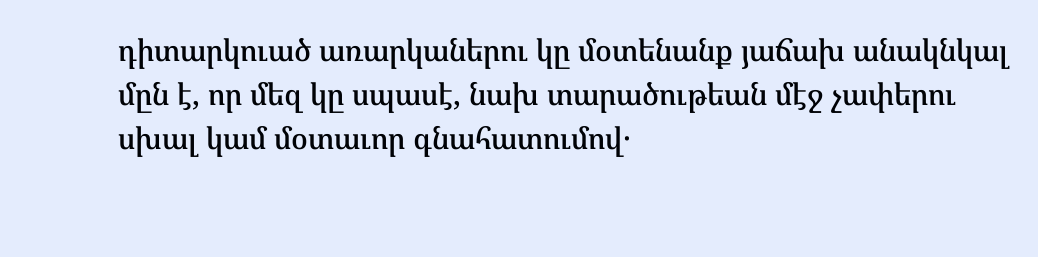դիտարկուած առարկաներու կը մօտենանք յաճախ անակնկալ մըն է, որ մեզ կը սպասէ, նախ տարածութեան մէջ չափերու սխալ կամ մօտաւոր գնահատումով․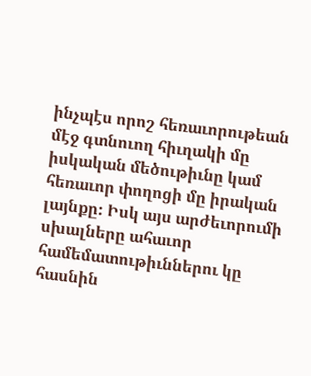ինչպէս որոշ հեռաւորութեան մէջ գտնուող հիւղակի մը իսկական մեծութիւնը կամ հեռաւոր փողոցի մը իրական լայնքը։ Իսկ այս արժեւորումի սխալները ահաւոր համեմատութիւններու կը հասնին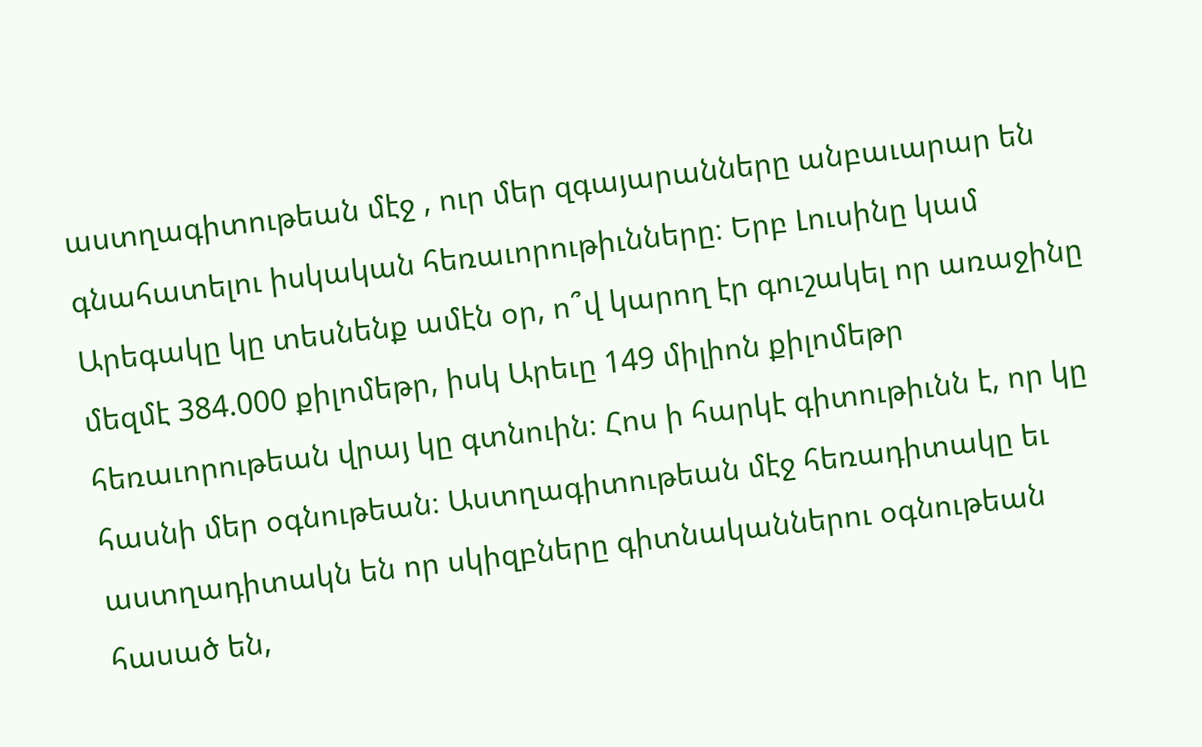աստղագիտութեան մէջ , ուր մեր զգայարանները անբաւարար են գնահատելու իսկական հեռաւորութիւնները։ Երբ Լուսինը կամ Արեգակը կը տեսնենք ամէն օր, ո՞վ կարող էր գուշակել որ առաջինը մեզմէ 384.000 քիլոմեթր, իսկ Արեւը 149 միլիոն քիլոմեթր հեռաւորութեան վրայ կը գտնուին։ Հոս ի հարկէ գիտութիւնն է, որ կը հասնի մեր օգնութեան։ Աստղագիտութեան մէջ հեռադիտակը եւ աստղադիտակն են որ սկիզբները գիտնականներու օգնութեան հասած են,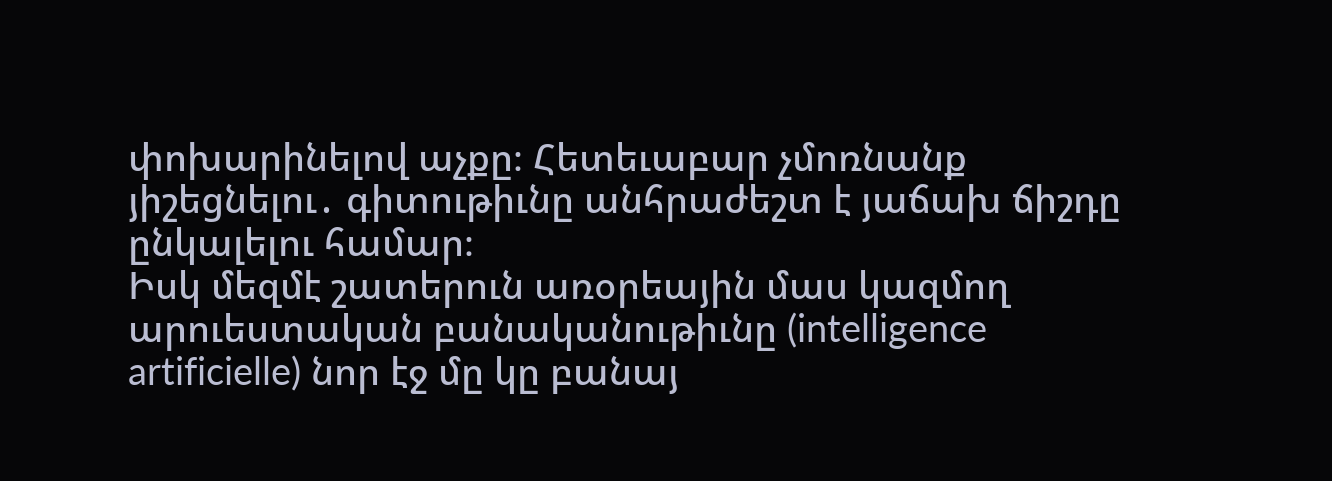փոխարինելով աչքը։ Հետեւաբար չմոռնանք յիշեցնելու․ գիտութիւնը անհրաժեշտ է յաճախ ճիշդը ընկալելու համար։
Իսկ մեզմէ շատերուն առօրեային մաս կազմող արուեստական բանականութիւնը (intelligence artificielle) նոր էջ մը կը բանայ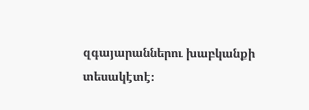զգայարաններու խաբկանքի տեսակէտէ։